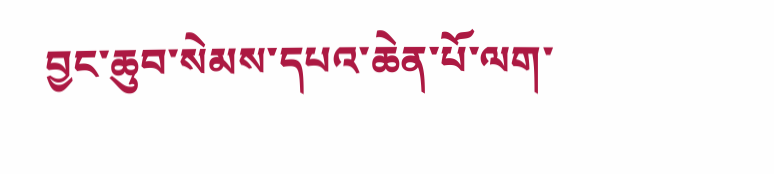བྱང་ཆུབ་སེམས་དཔའ་ཆེན་པོ་ལག་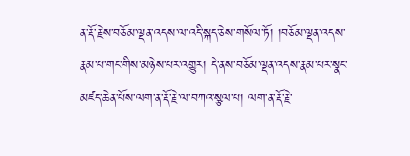ན་རྡོ་རྗེས་བཅོམ་ལྡན་འདས་ལ་འདི་སྐད་ཅེས་གསོལ་ཏོ། །བཅོམ་ལྡན་འདས་རྣམ་པ་གང་གིས་མཉེས་པར་འགྱུར། དེ་ནས་བཅོམ་ལྡན་འདས་རྣམ་པར་སྣང་མཛད་ཆེན་པོས་ལག་ན་རྡོ་རྗེ་ལ་བཀའ་སྩལ་པ། ལག་ན་རྡོ་རྗེ་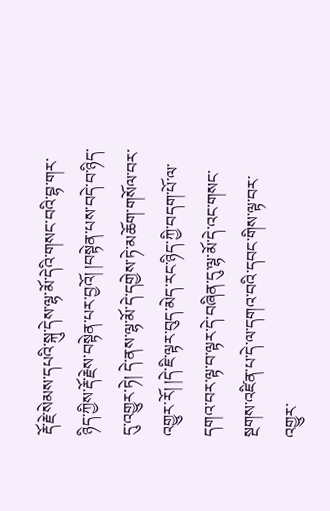རྡོ་རྗེ་སེམས་དཔའི་སྐུ་དེས་ལྷ་མོ་དེའི་གསང་བའི་བྷ་གར་ཉིད་ཀྱིས་རྡོ་རྗེས་བསྟེན་པར་བྱའོ། །བསྟེན་པས་བདེ་བ་ཉིད་དུ་འགྱུར་ཏེ། དེ་ནས་ལྷ་མོ་དེ་དགྱེས་ཏེ་མཆོག་གསོལ་བར་འགྱུར་རོ། །དེ་ཇི་ལྟར་བུད་མེད་རང་ཉིད་ཀྱི་བདག་པོ་ལ་དགའ་བར་ལྟ་བ་ལྟར་དེ་བཞིན་དུ་ལྷ་མོ་དེ་འང་གསང་སྔགས་འཛིན་པ་དེ་ལ་དགའ་བའི་དབང་གིས་ལྟ་བར་འགྱུར་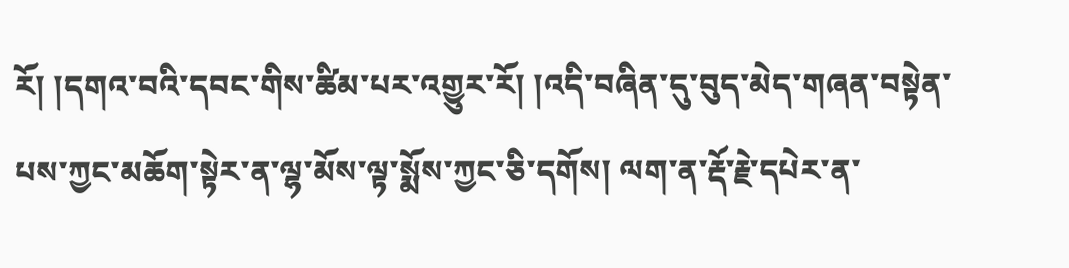རོ། །དགའ་བའི་དབང་གིས་ཚིམ་པར་འགྱུར་རོ། །འདི་བཞིན་དུ་བུད་མེད་གཞན་བསྟེན་པས་ཀྱང་མཆོག་སྟེར་ན་ལྷ་མོས་ལྟ་སྨོས་ཀྱང་ཅི་དགོས། ལག་ན་རྡོ་རྗེ་དཔེར་ན་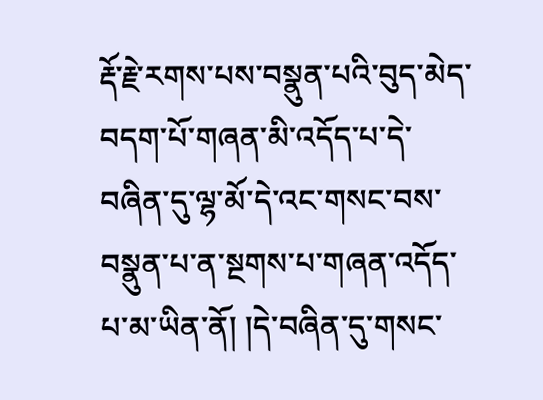རྡོ་རྗེ་རགས་པས་བསྣུན་པའི་བུད་མེད་བདག་པོ་གཞན་མི་འདོད་པ་དེ་བཞིན་དུ་ལྷ་མོ་དེ་འང་གསང་བས་བསྣུན་པ་ན་སྔགས་པ་གཞན་འདོད་པ་མ་ཡིན་ནོ། །དེ་བཞིན་དུ་གསང་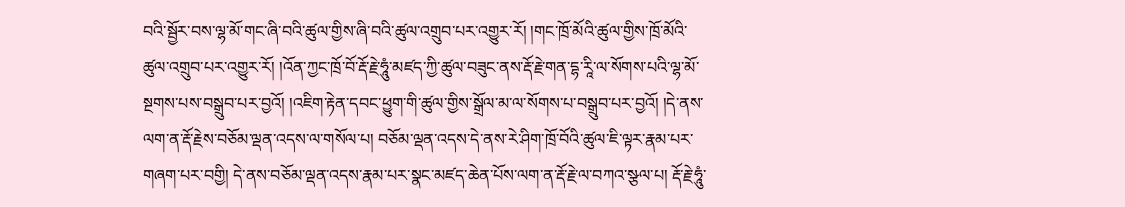བའི་སྦྱོར་བས་ལྷ་མོ་གང་ཞི་བའི་ཚུལ་གྱིས་ཞི་བའི་ཚུལ་འགྲུབ་པར་འགྱུར་རོ། །གང་ཁྲོ་མོའི་ཚུལ་གྱིས་ཁྲོ་མོའི་ཚུལ་འགྲུབ་པར་འགྱུར་རོ། །འོན་ཀྱང་ཁྲོ་བོ་རྡོ་རྗེ་ཧཱུཾ་མཛད་ཀྱི་ཚུལ་བཟུང་ནས་རྡོ་རྗེ་གན་དྷ་རཱི་ལ་སོགས་པའི་ལྷ་མོ་སྔགས་པས་བསྒྲུབ་པར་བྱའོ། །འཇིག་རྟེན་དབང་ཕྱུག་གི་ཚུལ་གྱིས་སྒྲོལ་མ་ལ་སོགས་པ་བསྒྲུབ་པར་བྱའོ། །དེ་ནས་ལག་ན་རྡོ་རྗེས་བཅོམ་ལྡན་འདས་ལ་གསོལ་པ། བཅོམ་ལྡན་འདས་དེ་ནས་རེ་ཤིག་ཁྲོ་བོའི་ཚུལ་ཇི་ལྟར་རྣམ་པར་གཞག་པར་བགྱི། དེ་ནས་བཅོམ་ལྡན་འདས་རྣམ་པར་སྣང་མཛད་ཆེན་པོས་ལག་ན་རྡོ་རྗེ་ལ་བཀའ་སྩལ་པ། རྡོ་རྗེ་ཧཱུཾ་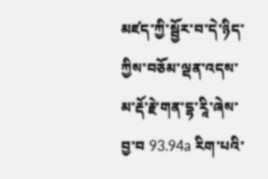མཛད་ཀྱི་སྦྱོར་བ་དེ་ཉིད་ཀྱིས་བཅོམ་ལྡན་འདས་མ་རྡོ་རྗེ་གན་དྷ་རཱི་ཞེས་བྱ་བ 93.94a རིག་པའི་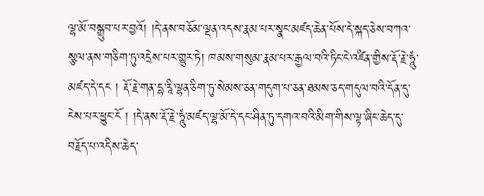ལྷ་མོ་བསྒྲུབ་པར་བྱའོ། །དེ་ནས་བཅོམ་ལྡན་འདས་རྣམ་པར་སྣང་མཛད་ཆེན་པོས་དེ་སྐད་ཅེས་བཀའ་སྩལ་ནས་གཅིག་ཏུ་འདྲེས་པར་གྱུར་ཏེ། ཁམས་གསུམ་རྣམ་པར་རྒྱལ་བའི་ཏིང་ངེ་འཛིན་གྱིས་རྡོ་རྗེ་ཧཱུཾ་མཛད་དེ་དང ། རྡོ་རྗེ་གན་དྷ་རཱི་ལྷན་ཅིག་ཏུ་སེམས་ཅན་གདུག་པ་ཅན་ཐམས་ཅད་གདུལ་བའི་དོན་དུ་ངེས་པར་ཕྱུང་ངོ ། །དེ་ནས་རྡོ་རྗེ་ཧཱུཾ་མཛད་ལྷ་མོ་དེ་དང་ཤིན་ཏུ་དགའ་བའི་མིག་གིས་ལྟ་ཞིང་ཆེད་དུ་བརྗོད་པ་འདིས་ཆེད་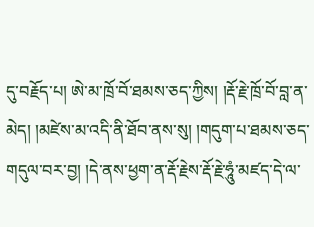དུ་བརྗོད་པ། ཨེ་མ་ཁྲོ་བོ་ཐམས་ཅད་ཀྱིས། །རྡོ་རྗེ་ཁྲོ་བོ་བླ་ན་མེད། །མཛེས་མ་འདི་ནི་ཐོབ་ནས་སུ། །གདུག་པ་ཐམས་ཅད་གདུལ་བར་བྱ། །དེ་ནས་ཕྱག་ན་རྡོ་རྗེས་རྡོ་རྗེ་ཧཱུཾ་མཛད་དེ་ལ་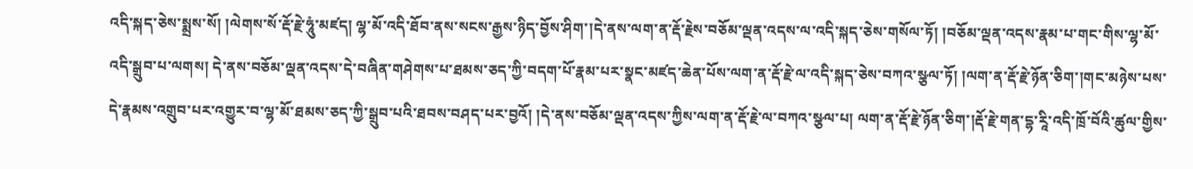འདི་སྐད་ཅེས་སྨྲས་སོ། །ལེགས་སོ་རྡོ་རྗེ་ཧཱུཾ་མཛད། ལྷ་མོ་འདི་ཐོབ་ནས་སངས་རྒྱས་ཉིད་བྱོས་ཤིག་།དེ་ནས་ལག་ན་རྡོ་རྗེས་བཅོམ་ལྡན་འདས་ལ་འདི་སྐད་ཅེས་གསོལ་ཏོ། །བཅོམ་ལྡན་འདས་རྣམ་པ་གང་གིས་ལྷ་མོ་འདི་སྒྲུབ་པ་ལགས། དེ་ནས་བཅོམ་ལྡན་འདས་དེ་བཞིན་གཤེགས་པ་ཐམས་ཅད་ཀྱི་བདག་པོ་རྣམ་པར་སྣང་མཛད་ཆེན་པོས་ལག་ན་རྡོ་རྗེ་ལ་འདི་སྐད་ཅེས་བཀའ་སྩལ་ཏོ། །ལག་ན་རྡོ་རྗེ་ཉོན་ཅིག་།གང་མཉེས་པས་དེ་རྣམས་འགྲུབ་པར་འགྱུར་བ་ལྷ་མོ་ཐམས་ཅད་ཀྱི་སྒྲུབ་པའི་ཐབས་བཤད་པར་བྱའོ། །དེ་ནས་བཅོམ་ལྡན་འདས་ཀྱིས་ལག་ན་རྡོ་རྗེ་ལ་བཀའ་སྩལ་པ། ལག་ན་རྡོ་རྗེ་ཉོན་ཅིག་།རྡོ་རྗེ་གན་དྷ་རཱི་འདི་ཁྲོ་བོའི་ཚུལ་གྱིས་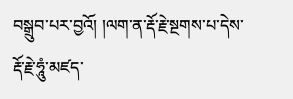བསྒྲུབ་པར་བྱའོ། །ལག་ན་རྡོ་རྗེ་སྔགས་པ་དེས་རྡོ་རྗེ་ཧཱུཾ་མཛད་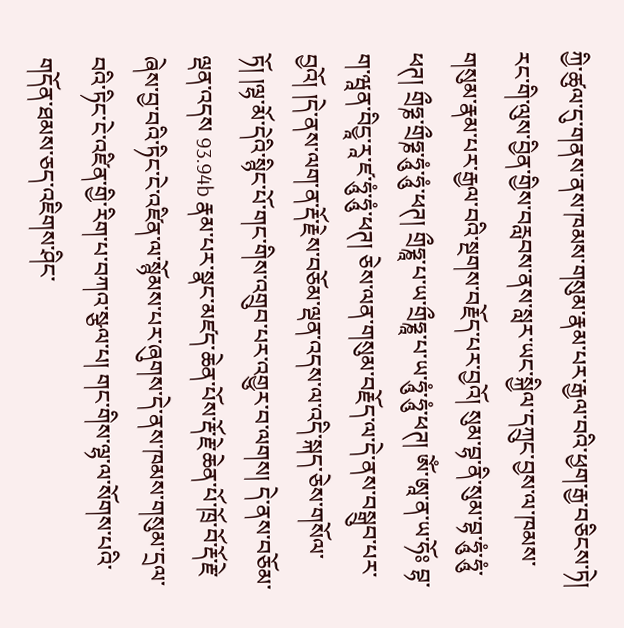ཀྱི་ཚུལ་དུ་གནས་ནས་ཁམས་གསུམ་རྣམ་པར་རྒྱལ་བའི་ཕྱག་རྒྱ་བཅིངས་ཏེ། རང་གི་ལུས་བྱིན་གྱིས་བརླབས་ནས་སླར་ཡང་སྐྱིལ་དཀྲུང་བྱས་ལ་ཁམས་གསུམ་རྣམ་པར་རྒྱལ་བའི་སྔགས་བརྗོད་པར་བྱའོ། སུམ་བྷ་ནི་སུམ་བྷ་ཧཱུཾ་ཧཱུཾ་ཕཊ། གྲྀཧྞ་གྲྀཧྞ་ཧཱུཾ་ཧཱུཾ་ཕཊ། གྲྀཧྞཱ་པ་ཡ་གྲྀཧྞཱ་པ་ཡ་ཧཱུཾ་ཧཱུཾ་ཕཊ། ཨོཾ་ཨཱ་ན་ཡ་ཧོཿ བྷ་ག་ཝཱན་བིདྱཱ་རཱ་ཛ་ཧཱུཾ་ཧཱུཾ་ཕཊ། ཅེས་ལན་གསུམ་བརྗོད་ལ་དེ་ནས་བསྒྲུབ་པར་བྱའོ། །དེ་ནས་ལག་ན་རྡོ་རྗེས་བཅོམ་ལྡན་འདས་ལ་འདི་སྐད་ཅེས་གསོལ་ཏོ། །ལྷ་མོ་དེའི་སྙིང་པོ་གང་གིས་འགྲུབ་པར་འགྱུར་བ་ལགས། དེ་ནས་བཅོམ་ལྡན་འདས 93.94b རྣམ་པར་སྣང་མཛད་ཆེན་པོས་རྡོ་རྗེ་ཆེན་པོ་ཁྲོ་བོ་རྡོ་རྗེ་ཞེས་བྱ་བའི་ཏིང་ངེ་འཛིན་ལ་སྙོམས་པར་ཞུགས་དེ་ནས་ཁམས་གསུམ་དྲལ་བའི་ཏིང་ངེ་འཛིན་གྱི་རིག་པ་བཀའ་སྩལ་པ། གང་གིས་ལྷ་ལ་སོགས་པའི་གདོན་ཐམས་ཅད་འཇིགས་ཤིང་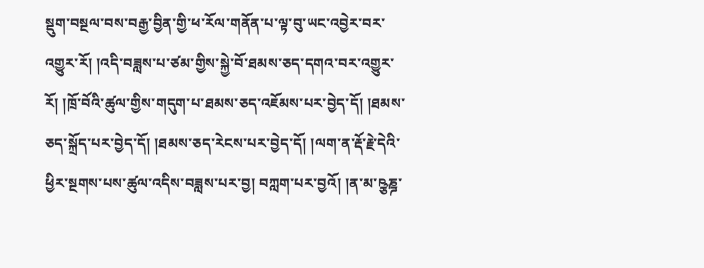སྡུག་བསྔལ་བས་བརྒྱ་བྱིན་གྱི་ཕ་རོལ་གནོན་པ་ལྟ་བུ་ཡང་འབྱེར་བར་འགྱུར་རོ། །འདི་བཟླས་པ་ཙམ་གྱིས་སྐྱེ་བོ་ཐམས་ཅད་དགའ་བར་འགྱུར་རོ། །ཁྲོ་བོའི་ཚུལ་གྱིས་གདུག་པ་ཐམས་ཅད་འཇོམས་པར་བྱེད་དོ། །ཐམས་ཅད་སྐྲོད་པར་བྱེད་དོ། །ཐམས་ཅད་རེངས་པར་བྱེད་དོ། །ལག་ན་རྡོ་རྗེ་དེའི་ཕྱིར་སྔགས་པས་ཚུལ་འདིས་བཟླས་པར་བྱ། བཀླག་པར་བྱའོ། །ན་མ་ཥྩཎྜ་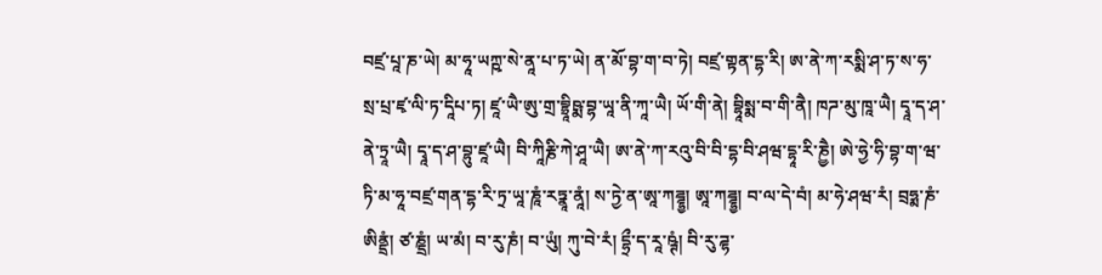བཛྲ་པཱ་ཎ་ཡེ། མ་ཧཱ་ཡཀྵ་སེ་ནཱ་པ་ཏ་ཡེ། ན་མོ་བྷ་ག་བ་ཏེ། བཛྲ་གྟན་དྷ་རི། ཨ་ནེ་ཀ་རསྨི་ཤ་ཏ་ས་ཧ་སྲ་པྲ་ཛྭ་ལི་ཏ་དཱིཔ་ཏ། ཛཱ་ཡཻ་ཨུ་གྲ་བྷྲཱིཥྨ་བྷ་ཡཱ་ནི་ཀཱ་ཡཻ། ཡོ་གི་ནེ། བྷཱིསྨ་བ་གི་ནཻ། ཁཌ་མུ་ཁཱ་ཡཻ། དྭཱ་ད་ཤ་ནེ་ཏྲཱ་ཡཻ། དྭཱ་ད་ཤ་བྷུ་ཛཱ་ཡཻ། བི་ཀཱིརྞི་ཀེ་ཤཱ་ཡཻ། ཨ་ནེ་ཀ་རའུ་བི་བི་དྷ་བི་ཤཝ་དྷཱ་རི་ཎྱཻ། ཨེ་ཧྱེ་ཧི་བྷ་ག་ཝ་ཏི་མ་ཧཱ་བཛྲ་གན་དྷ་རི་ཏྲ་ཡཱ་ཎཱཾ་རཏྣཱ་ནཱཾ། ས་ཏྱེ་ན་ཨཱ་ཀཌྜྷྱ། ཨཱ་ཀཌྜྷྱ། བ་ལ་དེ་བཾ། མ་ཧེ་ཤཝ་རཾ། བྲཧྨ་ཎཾ་ཨིནྡྲཾ། ཙ་ཎྡྲཾ། ཡ་མཾ། བ་རུ་ཎཾ། བ་ཡུཾ། ཀུ་བེ་རཾ། དྷྲྀ་ད་རཱ་ཥྚཾ། བི་རུ་ཌྷ་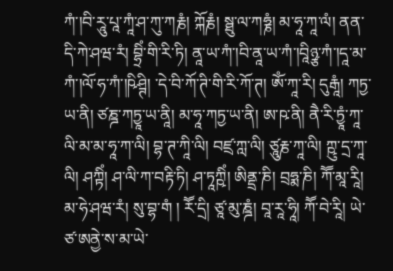ཀཾ་།བི་རཱུ་པཱ་ཀཱཾ་ཤ་ཀུ་ཀརྞཾ། ཀྐོརྞཾ། སྠུ་ལ་ཀཧྞཾ། མ་ཧཱ་ཀཱ་ལཾ། ནན་དི་ཀེ་ཤཝ་རཾ། བྷྲིཾ་གི་རི་ཏི། ནཱ་ཡ་ཀཾ་།བི་ནཱ་ཡ་ཀཾ་།བཱིཉྩ་ཀཾ་།དཱ་མ་ཀཾ་།ལོ་ཧ་ཀཾ་།ཥིཤྚི། ་དེ་བི་ཀོ་ཊི་གི་རི་ཀོ་ཊ། ཨོཾ་ཀཱ་རི། དུརྒཱཾ། ཀཏྱ་ཡ་ནི། ཙཎྜ་ཀཏྱཱ་ཡ་ནཱི། མ་ཧཱ་ཀཏྱ་ཡ་ནི། ཨ་ཥ་ནི། ནཻ་རི་ཏྱཱཾ་ཀཱ་ལི་མ་མ་ཧཱ་ཀ་ལི། བྷ་ཊ་ཀཱི་ལི། བཛྲ་ཀླ་ལི། ཙཱུརྞ་ཀཱ་ལི། ཀྵུ་དྲ་ཀཱ་ལི། ཤཀྟིཾ། ཤ་ལི་ཀ་བརྟི་ཏི། ཤ་ཏཱཀྵིཾ། ཨིནྡྲ་ཎི། བྲཧྨ་ཎི། ཀཽ་མཱ་རཱི། མ་ཧེ་ཤཝ་རཾ། སུ་བྷ་གཾ ། རཽ་དྲི། ཙཱ་མུ་ཎྜཾ། བཱ་རཱ་ཧཱི། ཀཽ་བེ་རཱི། ཡེ་ཙ་ཨནྱེ་ས་མ་ཡེ་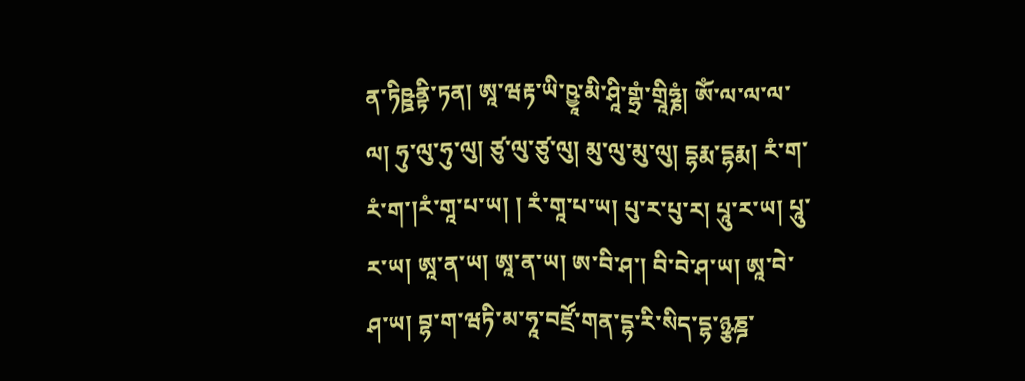ན་ཏིཥྛནྟི་ཏན། ཨཱ་ཝརྟ་ཡི་ཥྱཱ་མི་ཤཱི་གྷྲཾ་གྲཱིཧྞཾ། ཨོཾ་ལ་ལ་ལ་ལ། ཧུ་ལུ་ཧུ་ལུ། ཙུ་ལུ་ཙུ་ལུ། མུ་ལུ་མུ་ལུ། དྷརྨ་དྷརྨ། རཾ་ག་རཾ་ག་།རཾ་གཱ་པ་ཡ། ། རཾ་གཱ་པ་ཡ། པུ་ར་པུ་ར། པཱུ་ར་ཡ། པཱུ་ར་ཡ། ཨཱ་ན་ཡ། ཨཱ་ན་ཡ། ཨ་བི་ཤ་། བི་བེ་ཤ་ཡ། ཨཱ་བེ་ཤ་ཡ། བྷ་ག་ཝཏི་མ་ཧཱ་བཛྲོ་གན་དྷ་རི་སིད་དྷ་ཉྩཎྜ་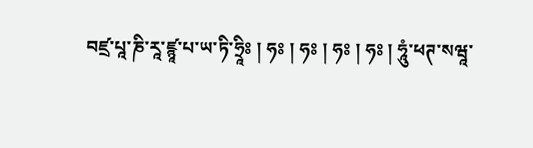བཛྲ་པཱ་ཎི་རཱ་ཛྙཱ་པ་ཡ་ཏི་ཧྲཱིཿ ། ཧཿ ། ཧཿ ། ཧཿ ། ཧཿ ། ཧཱུཾ་ཕཊ་སཝཱ་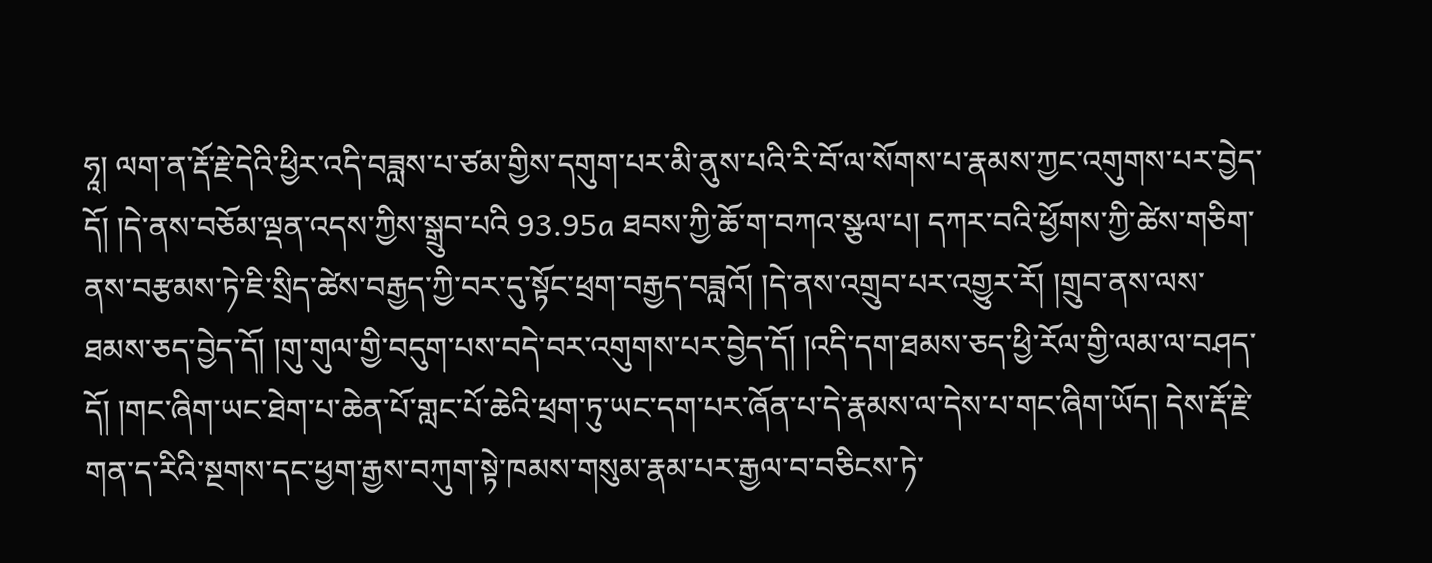ཧཱ། ལག་ན་རྡོ་རྗེ་དེའི་ཕྱིར་འདི་བཟླས་པ་ཙམ་གྱིས་དགུག་པར་མི་ནུས་པའི་རི་བོ་ལ་སོགས་པ་རྣམས་ཀྱང་འགུགས་པར་བྱེད་དོ། །དེ་ནས་བཅོམ་ལྡན་འདས་ཀྱིས་སྒྲུབ་པའི 93.95a ཐབས་ཀྱི་ཆོ་ག་བཀའ་སྩལ་པ། དཀར་བའི་ཕྱོགས་ཀྱི་ཚེས་གཅིག་ནས་བརྩམས་ཏེ་ཇི་སྲིད་ཚེས་བརྒྱད་ཀྱི་བར་དུ་སྟོང་ཕྲག་བརྒྱད་བཟླའོ། །དེ་ནས་འགྲུབ་པར་འགྱུར་རོ། །གྲུབ་ནས་ལས་ཐམས་ཅད་བྱེད་དོ། །གུ་གུལ་གྱི་བདུག་པས་བདེ་བར་འགུགས་པར་བྱེད་དོ། །འདི་དག་ཐམས་ཅད་ཕྱི་རོལ་གྱི་ལམ་ལ་བཤད་དོ། །གང་ཞིག་ཡང་ཐེག་པ་ཆེན་པོ་གླང་པོ་ཆེའི་ཕྲག་ཏུ་ཡང་དག་པར་ཞོན་པ་དེ་རྣམས་ལ་དེས་པ་གང་ཞིག་ཡོད། དེས་རྡོ་རྗེ་གན་ད་རིའི་སྔགས་དང་ཕྱག་རྒྱས་བཀུག་སྟེ་ཁམས་གསུམ་རྣམ་པར་རྒྱལ་བ་བཅིངས་ཏེ་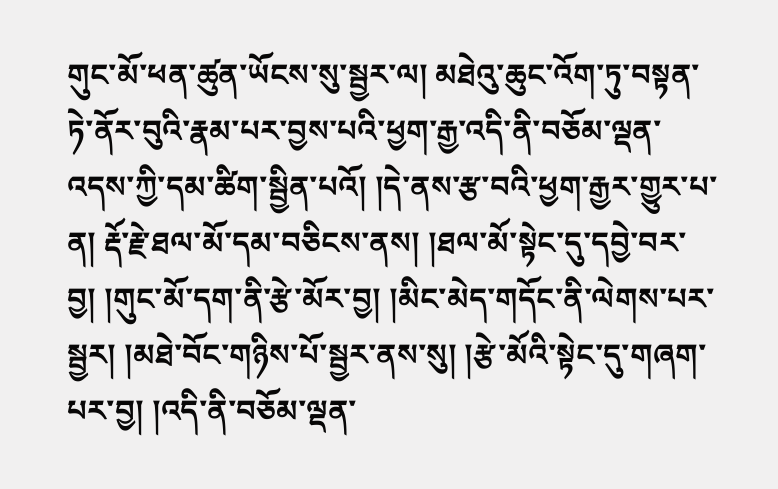གུང་མོ་ཕན་ཚུན་ཡོངས་སུ་སྦྱར་ལ། མཐེའུ་ཆུང་འོག་ཏུ་བསྟན་ཏེ་ནོར་བུའི་རྣམ་པར་བྱས་པའི་ཕྱག་རྒྱ་འདི་ནི་བཅོམ་ལྡན་འདས་ཀྱི་དམ་ཚིག་སྦྱིན་པའོ། །དེ་ནས་རྩ་བའི་ཕྱག་རྒྱར་གྱུར་པ་ན། རྡོ་རྗེ་ཐལ་མོ་དམ་བཅིངས་ནས། །ཐལ་མོ་སྟེང་དུ་དབྱེ་བར་བྱ། །གུང་མོ་དག་ནི་རྩེ་མོར་བྱ། །མིང་མེད་གདོང་ནི་ལེགས་པར་སྦྱར། །མཐེ་བོང་གཉིས་པོ་སྦྱར་ནས་སུ། །རྩེ་མོའི་སྟེང་དུ་གཞག་པར་བྱ། །འདི་ནི་བཅོམ་ལྡན་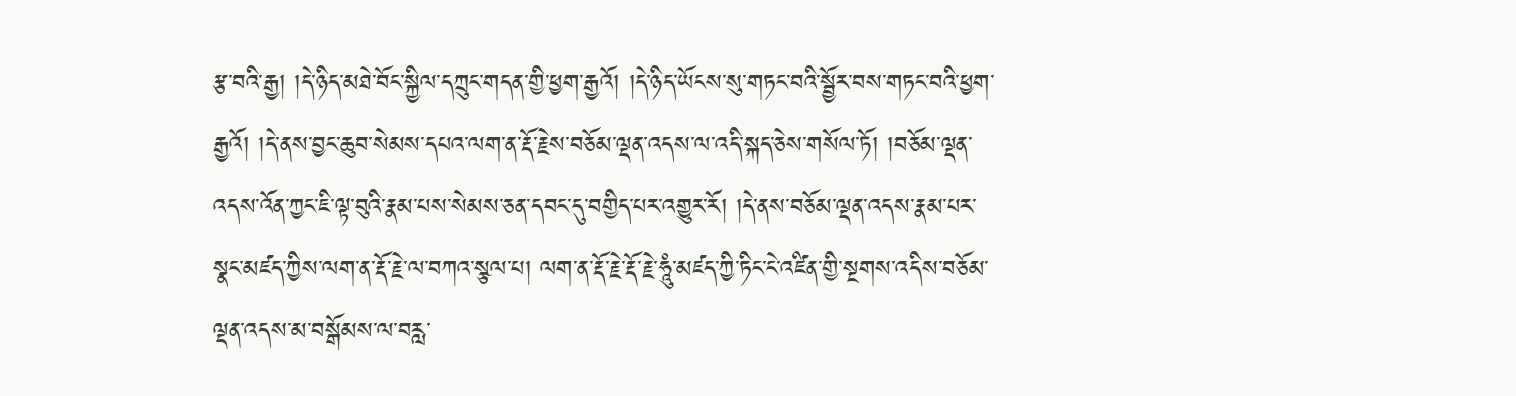རྩ་བའི་རྒྱ། །དེ་ཉིད་མཐེ་བོང་སྐྱིལ་དཀྲུང་གདན་གྱི་ཕྱག་རྒྱའོ། །དེ་ཉིད་ཡོངས་སུ་གཏང་བའི་སྦྱོར་བས་གཏང་བའི་ཕྱག་རྒྱའོ། །དེ་ནས་བྱང་ཆུབ་སེམས་དཔའ་ལག་ན་རྡོ་རྗེས་བཅོམ་ལྡན་འདས་ལ་འདི་སྐད་ཅེས་གསོལ་ཏོ། །བཅོམ་ལྡན་འདས་འོན་ཀྱང་ཇི་ལྟ་བུའི་རྣམ་པས་སེམས་ཅན་དབང་དུ་བགྱིད་པར་འགྱུར་རོ། །དེ་ནས་བཅོམ་ལྡན་འདས་རྣམ་པར་སྣང་མཛད་ཀྱིས་ལག་ན་རྡོ་རྗེ་ལ་བཀའ་སྩལ་པ། ལག་ན་རྡོ་རྗེ་རྡོ་རྗེ་ཧཱུཾ་མཛད་ཀྱི་ཏིང་ངེ་འཛིན་གྱི་སྔགས་འདིས་བཅོམ་ལྡན་འདས་མ་བསྒོམས་ལ་བརླ་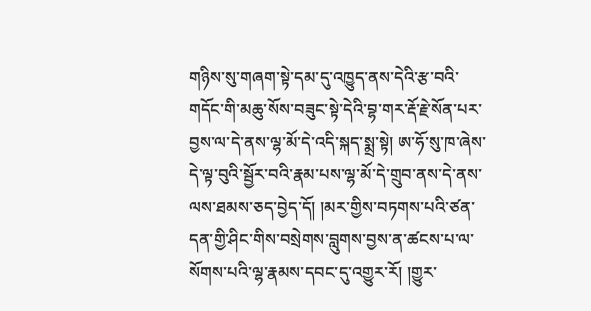གཉིས་སུ་གཞག་སྟེ་དམ་དུ་འཁྱུད་ནས་དེའི་རྩ་བའི་གདོང་གི་མཆུ་སོས་བཟུང་སྟེ་དེའི་བྷ་གར་རྡོ་རྗེ་སོན་པར་བྱས་ལ་དེ་ནས་ལྷ་མོ་དེ་འདི་སྐད་སྨྲ་སྟེ། ཨ་ཧོ་སུ་ཁ་ཞེས་དེ་ལྟ་བུའི་སྦྱོར་བའི་རྣམ་པས་ལྷ་མོ་དེ་གྲུབ་ནས་དེ་ནས་ལས་ཐམས་ཅད་བྱེད་དོ། །མར་གྱིས་བཏགས་པའི་ཙན་དན་གྱི་ཤིང་གིས་བསྲེགས་བླུགས་བྱས་ན་ཚངས་པ་ལ་སོགས་པའི་ལྷ་རྣམས་དབང་དུ་འགྱུར་རོ། །གྱུར་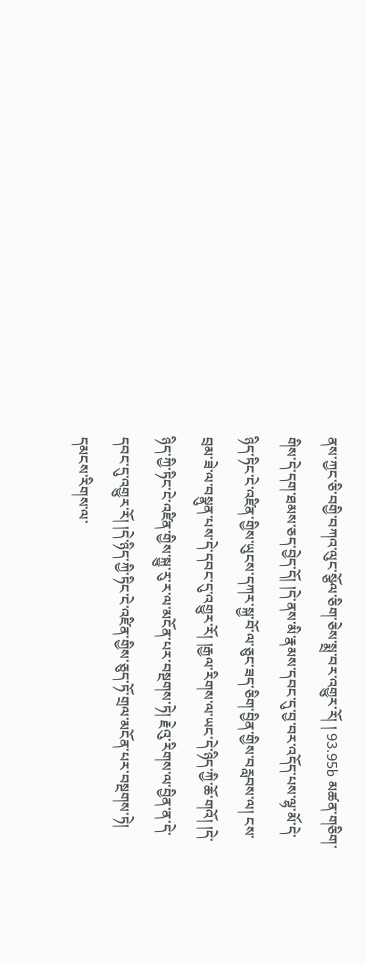ནས་ཀྱང་ཅི་བགྱི་བཀའ་ལུང་སྩོལ་ཅིག་ཅེས་སྨྲ་བར་འགྱུར་རོ། ། 93.95b མཚན་གཅིག་གིས་དེ་དག་ཐམས་ཅད་བྱེད་དོ། །དེ་ནས་མི་རྣམས་དབང་དུ་བྱ་བར་འདོད་པས་ལྷ་མོ་དེ་ཉིད་ཏིང་ངེ་འཛིན་གྱིས་ཡུངས་དཀར་སྐྱ་བོ་ལ་ཅུང་ཟད་ཅིག་བྱིན་གྱིས་བརླབས་ལ། ངས་བྲམ་ཟེ་ལ་བསྣུན་པས་དེ་དབང་དུ་འགྱུར་རོ། །རྒྱལ་རིགས་ལ་ཡང་དེ་ཉིད་ཀྱི་ཆོ་གའོ། །དེ་ཉིད་ཀྱི་ཏིང་ངེ་འཛིན་གྱིས་སྐྱུ་རུ་ར་ལ་མངོན་པར་བསྔགས་ཏེ། རྗེའུ་རིགས་ལ་བྱིན་ན་དེ་དབང་དུ་འགྱུར་རོ། །དེ་ཉིད་ཀྱི་ཏིང་ངེ་འཛིན་གྱིས་ཅུད་ཏོ་གྲལ་མངོན་པར་བསྔགས་ཏེ། དམངས་རིགས་ལ་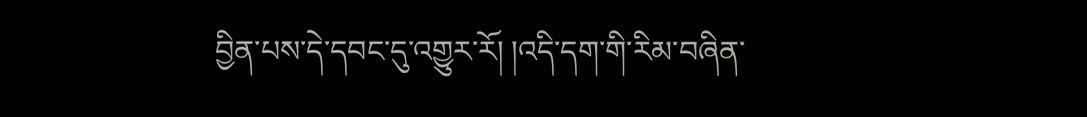བྱིན་པས་དེ་དབང་དུ་འགྱུར་རོ། །འདི་དག་གི་རིམ་བཞིན་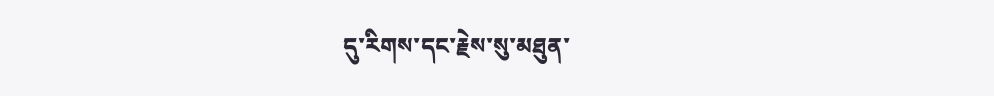དུ་རིགས་དང་རྗེས་སུ་མཐུན་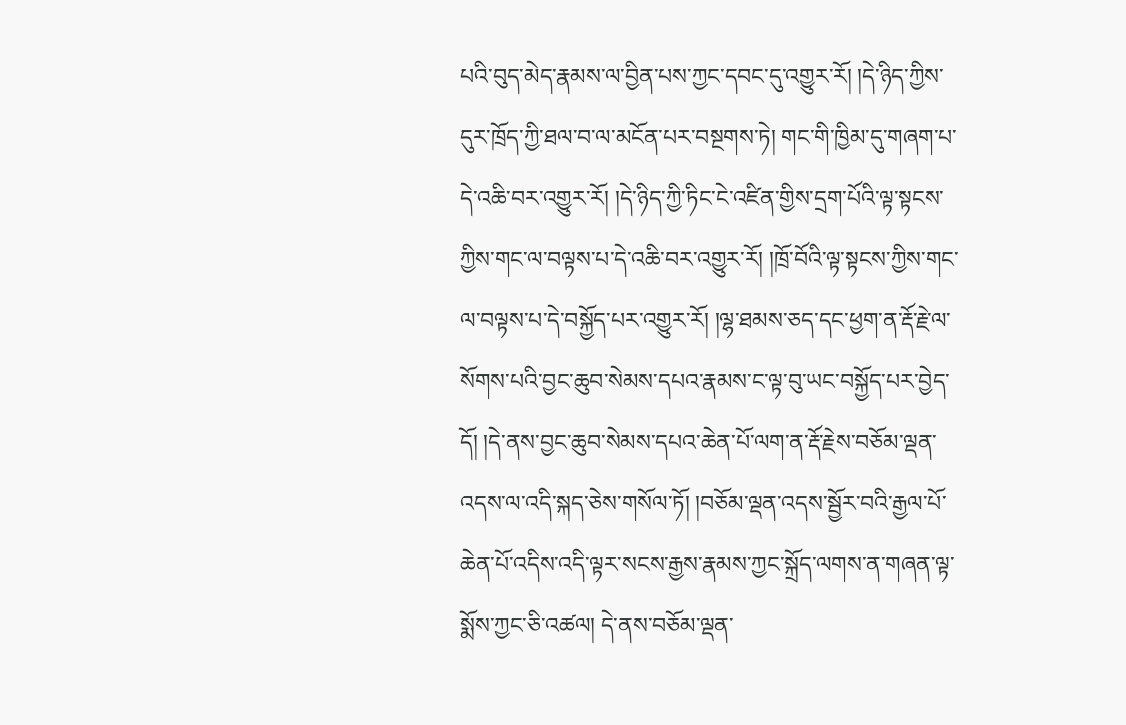པའི་བུད་མེད་རྣམས་ལ་བྱིན་པས་ཀྱང་དབང་དུ་འགྱུར་རོ། །དེ་ཉིད་ཀྱིས་དུར་ཁྲོད་ཀྱི་ཐལ་བ་ལ་མངོན་པར་བསྔགས་ཏེ། གང་གི་ཁྱིམ་དུ་གཞག་པ་དེ་འཆི་བར་འགྱུར་རོ། །དེ་ཉིད་ཀྱི་ཏིང་ངེ་འཛིན་གྱིས་དྲག་པོའི་ལྟ་སྟངས་ཀྱིས་གང་ལ་བལྟས་པ་དེ་འཆི་བར་འགྱུར་རོ། །ཁྲོ་བོའི་ལྟ་སྟངས་ཀྱིས་གང་ལ་བལྟས་པ་དེ་བསྐྱོད་པར་འགྱུར་རོ། །ལྷ་ཐམས་ཅད་དང་ཕྱག་ན་རྡོ་རྗེ་ལ་སོགས་པའི་བྱང་ཆུབ་སེམས་དཔའ་རྣམས་ང་ལྟ་བུ་ཡང་བསྐྱོད་པར་བྱེད་དོ། །དེ་ནས་བྱང་ཆུབ་སེམས་དཔའ་ཆེན་པོ་ལག་ན་རྡོ་རྗེས་བཅོམ་ལྡན་འདས་ལ་འདི་སྐད་ཅེས་གསོལ་ཏོ། །བཅོམ་ལྡན་འདས་སྦྱོར་བའི་རྒྱལ་པོ་ཆེན་པོ་འདིས་འདི་ལྟར་སངས་རྒྱས་རྣམས་ཀྱང་སྐྲོད་ལགས་ན་གཞན་ལྟ་སྨོས་ཀྱང་ཅི་འཚལ། དེ་ནས་བཅོམ་ལྡན་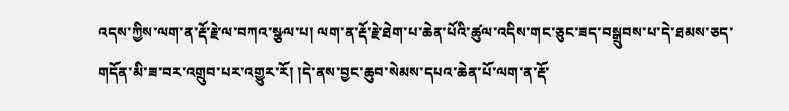འདས་ཀྱིས་ལག་ན་རྡོ་རྗེ་ལ་བཀའ་སྩལ་པ། ལག་ན་རྡོ་རྗེ་ཐེག་པ་ཆེན་པོའི་ཚུལ་འདིས་གང་ཅུང་ཟད་བསྒྲུབས་པ་དེ་ཐམས་ཅད་གདོན་མི་ཟ་བར་འགྲུབ་པར་འགྱུར་རོ། །དེ་ནས་བྱང་ཆུབ་སེམས་དཔའ་ཆེན་པོ་ལག་ན་རྡོ་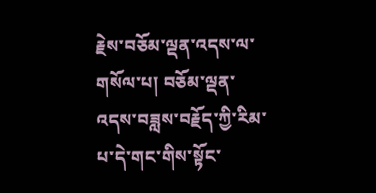རྗེས་བཅོམ་ལྡན་འདས་ལ་གསོལ་པ། བཅོམ་ལྡན་འདས་བཟླས་བརྗོད་ཀྱི་རིམ་པ་དེ་གང་གིས་སྟོང་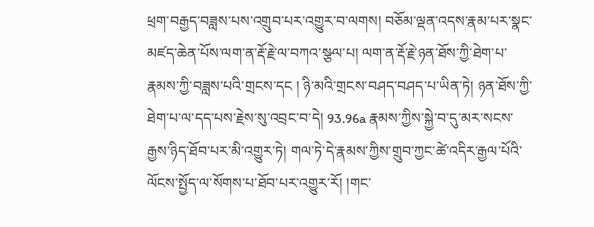ཕྲག་བརྒྱད་བཟླས་པས་འགྲུབ་པར་འགྱུར་བ་ལགས། བཅོམ་ལྡན་འདས་རྣམ་པར་སྣང་མཛད་ཆེན་པོས་ལག་ན་རྡོ་རྗེ་ལ་བཀའ་སྩལ་པ། ལག་ན་རྡོ་རྗེ་ཉན་ཐོས་ཀྱི་ཐེག་པ་རྣམས་ཀྱི་བཟླས་པའི་གྲངས་དང ། ཉི་མའི་གྲངས་བཤད་བཤད་པ་ཡིན་ཏེ། ཉན་ཐོས་ཀྱི་ཐེག་པ་ལ་དད་པས་རྗེས་སུ་འབྲང་བ་དེ། 93.96a རྣམས་ཀྱིས་སྐྱེ་བ་དུ་མར་སངས་རྒྱས་ཉིད་ཐོབ་པར་མི་འགྱུར་ཏེ། གལ་ཏེ་དེ་རྣམས་ཀྱིས་གྲུབ་ཀྱང་ཚེ་འདིར་རྒྱལ་པོའི་ལོངས་སྤྱོད་ལ་སོགས་པ་ཐོབ་པར་འགྱུར་རོ། །གང་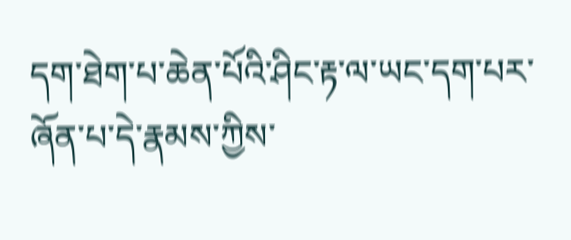དག་ཐེག་པ་ཆེན་པོའི་ཤིང་རྟ་ལ་ཡང་དག་པར་ཞོན་པ་དེ་རྣམས་ཀྱིས་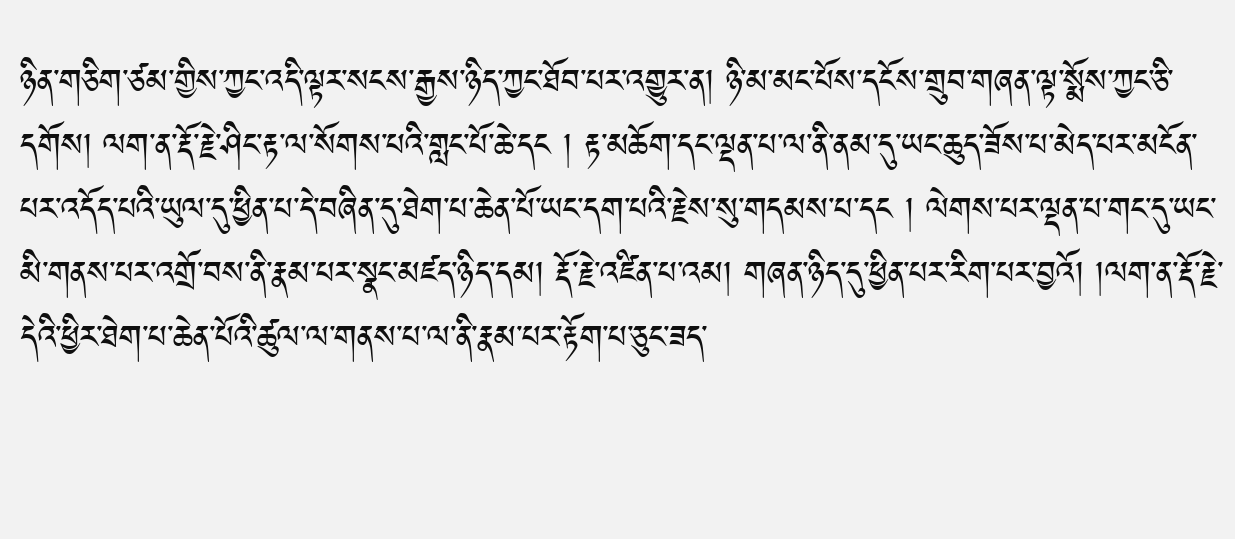ཉིན་གཅིག་ཙམ་གྱིས་ཀྱང་འདི་ལྟར་སངས་རྒྱས་ཉིད་ཀྱང་ཐོབ་པར་འགྱུར་ན། ཉི་མ་མང་པོས་དངོས་གྲུབ་གཞན་ལྟ་སྨོས་ཀྱང་ཅི་དགོས། ལག་ན་རྡོ་རྗེ་ཤིང་རྟ་ལ་སོགས་པའི་གླང་པོ་ཆེ་དང ། རྟ་མཆོག་དང་ལྡན་པ་ལ་ནི་ནམ་དུ་ཡང་ཆུད་ཟོས་པ་མེད་པར་མངོན་པར་འདོད་པའི་ཡུལ་དུ་ཕྱིན་པ་དེ་བཞིན་དུ་ཐེག་པ་ཆེན་པོ་ཡང་དག་པའི་རྗེས་སུ་གདམས་པ་དང ། ལེགས་པར་ལྡན་པ་གང་དུ་ཡང་མི་གནས་པར་འགྲོ་བས་ནི་རྣམ་པར་སྣང་མཛད་ཉིད་དམ། རྡོ་རྗེ་འཛིན་པ་འམ། གཞན་ཉིད་དུ་ཕྱིན་པར་རིག་པར་བྱའོ། །ལག་ན་རྡོ་རྗེ་དེའི་ཕྱིར་ཐེག་པ་ཆེན་པོའི་ཚུལ་ལ་གནས་པ་ལ་ནི་རྣམ་པར་རྟོག་པ་ཅུང་ཟད་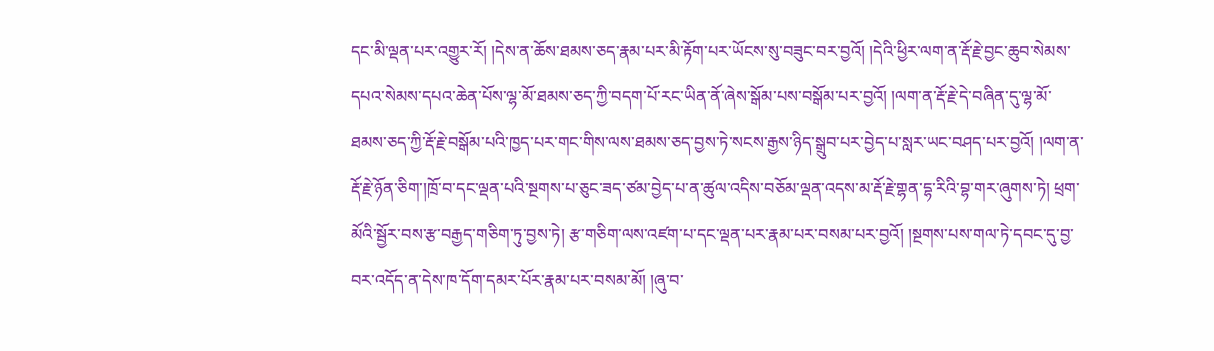དང་མི་ལྡན་པར་འགྱུར་རོ། །དེས་ན་ཆོས་ཐམས་ཅད་རྣམ་པར་མི་རྟོག་པར་ཡོངས་སུ་བཟུང་བར་བྱའོ། །དེའི་ཕྱིར་ལག་ན་རྡོ་རྗེ་བྱང་ཆུབ་སེམས་དཔའ་སེམས་དཔའ་ཆེན་པོས་ལྷ་མོ་ཐམས་ཅད་ཀྱི་བདག་པོ་རང་ཡིན་ནོ་ཞེས་སྒོམ་པས་བསྒོམ་པར་བྱའོ། །ལག་ན་རྡོ་རྗེ་དེ་བཞིན་དུ་ལྷ་མོ་ཐམས་ཅད་ཀྱི་རྡོ་རྗེ་བསྒོམ་པའི་ཁྱད་པར་གང་གིས་ལས་ཐམས་ཅད་བྱས་ཏེ་སངས་རྒྱས་ཉིད་སྒྲུབ་པར་བྱེད་པ་སླར་ཡང་བཤད་པར་བྱའོ། །ལག་ན་རྡོ་རྗེ་ཉོན་ཅིག་།ཁྲོ་བ་དང་ལྡན་པའི་སྔགས་པ་ཅུང་ཟད་ཙམ་བྱེད་པ་ན་ཚུལ་འདིས་བཅོམ་ལྡན་འདས་མ་རྡོ་རྗེ་གྷན་དྷ་རིའི་བྷ་གར་ཞུགས་ཏེ། ཕྲག་མོའི་སྦྱོར་བས་རྩ་བརྒྱད་གཅིག་ཏུ་བྱས་ཏེ། རྩ་གཅིག་ལས་འཛག་པ་དང་ལྡན་པར་རྣམ་པར་བསམ་པར་བྱའོ། །སྔགས་པས་གལ་ཏེ་དབང་དུ་བྱ་བར་འདོད་ན་དེས་ཁ་དོག་དམར་པོར་རྣམ་པར་བསམ་མོ། །ཞུ་བ་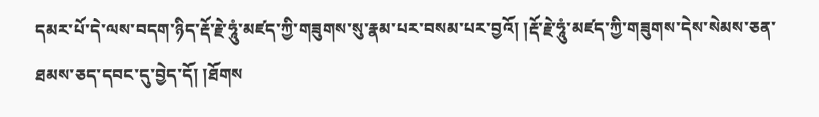དམར་པོ་དེ་ལས་བདག་ཉིད་རྡོ་རྗེ་ཧཱུཾ་མཛད་ཀྱི་གཟུགས་སུ་རྣམ་པར་བསམ་པར་བྱའོ། །རྡོ་རྗེ་ཧཱུཾ་མཛད་ཀྱི་གཟུགས་དེས་སེམས་ཅན་ཐམས་ཅད་དབང་དུ་བྱེད་དོ། །ཐོགས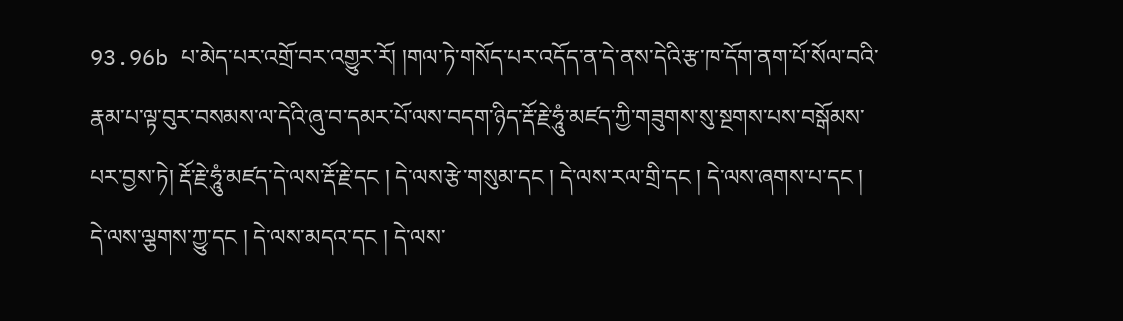93.96b པ་མེད་པར་འགྲོ་བར་འགྱུར་རོ། །གལ་ཏེ་གསོད་པར་འདོད་ན་དེ་ནས་དེའི་རྩ་ཁ་དོག་ནག་པོ་སོལ་བའི་རྣམ་པ་ལྟ་བུར་བསམས་ལ་དེའི་ཞུ་བ་དམར་པོ་ལས་བདག་ཉིད་རྡོ་རྗེ་ཧཱུཾ་མཛད་ཀྱི་གཟུགས་སུ་སྔགས་པས་བསྒོམས་པར་བྱས་ཏེ། རྡོ་རྗེ་ཧཱུཾ་མཛད་དེ་ལས་རྡོ་རྗེ་དང ། དེ་ལས་རྩེ་གསུམ་དང ། དེ་ལས་རལ་གྲི་དང ། དེ་ལས་ཞགས་པ་དང ། དེ་ལས་ལྕགས་ཀྱུ་དང ། དེ་ལས་མདའ་དང ། དེ་ལས་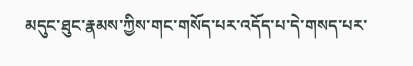མདུང་ཐུང་རྣམས་ཀྱིས་གང་གསོད་པར་འདོད་པ་དེ་གསད་པར་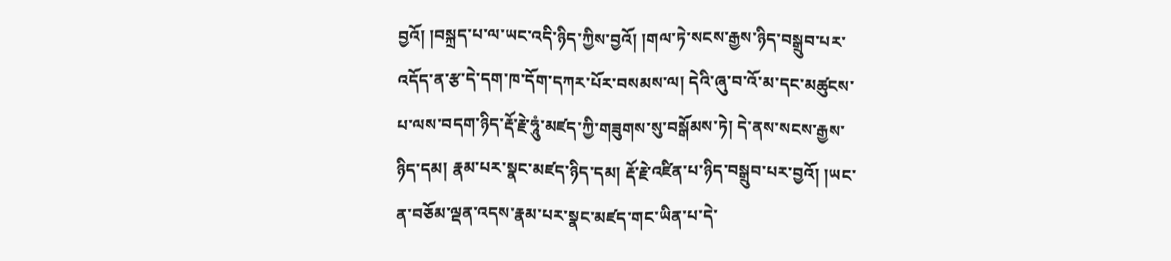བྱའོ། །བསྐྲད་པ་ལ་ཡང་འདི་ཉིད་ཀྱིས་བྱའོ། །གལ་ཏེ་སངས་རྒྱས་ཉིད་བསྒྲུབ་པར་འདོད་ན་རྩ་དེ་དག་ཁ་དོག་དཀར་པོར་བསམས་ལ། དེའི་ཞུ་བ་འོ་མ་དང་མཚུངས་པ་ལས་བདག་ཉིད་རྡོ་རྗེ་ཧཱུཾ་མཛད་ཀྱི་གཟུགས་སུ་བསྒོམས་ཏེ། དེ་ནས་སངས་རྒྱས་ཉིད་དམ། རྣམ་པར་སྣང་མཛད་ཉིད་དམ། རྡོ་རྗེ་འཛིན་པ་ཉིད་བསྒྲུབ་པར་བྱའོ། །ཡང་ན་བཅོམ་ལྡན་འདས་རྣམ་པར་སྣང་མཛད་གང་ཡིན་པ་དེ་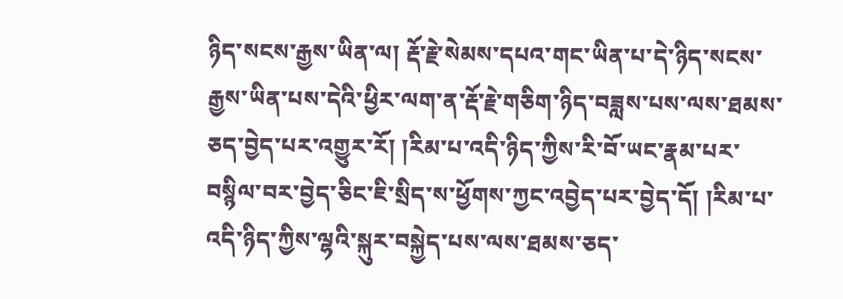ཉིད་སངས་རྒྱས་ཡིན་ལ། རྡོ་རྗེ་སེམས་དཔའ་གང་ཡིན་པ་དེ་ཉིད་སངས་རྒྱས་ཡིན་པས་དེའི་ཕྱིར་ལག་ན་རྡོ་རྗེ་གཅིག་ཉིད་བཟླས་པས་ལས་ཐམས་ཅད་བྱེད་པར་འགྱུར་རོ། །རིམ་པ་འདི་ཉིད་ཀྱིས་རི་བོ་ཡང་རྣམ་པར་བསྙིལ་བར་བྱེད་ཅིང་ཇི་སྲིད་ས་ཕྱོགས་ཀྱང་འབྱེད་པར་བྱེད་དོ། །རིམ་པ་འདི་ཉིད་ཀྱིས་ལྷའི་སྐུར་བསྐྱེད་པས་ལས་ཐམས་ཅད་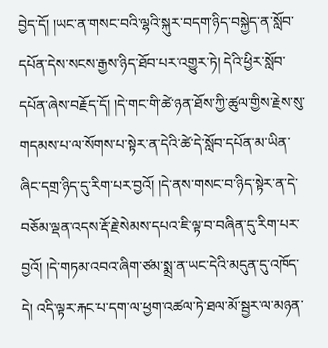བྱེད་དོ། །ཡང་ན་གསང་བའི་ལྷའི་སྐུར་བདག་ཉིད་བསྐྱེད་ན་སློབ་དཔོན་དེས་སངས་རྒྱས་ཉིད་ཐོབ་པར་འགྱུར་ཏེ། དེའི་ཕྱིར་སློབ་དཔོན་ཞེས་བརྗོད་དོ། །དེ་གང་གི་ཚེ་ཉན་ཐོས་ཀྱི་ཚུལ་གྱིས་རྗེས་སུ་གདམས་པ་ལ་སོགས་པ་སྟེར་ན་དེའི་ཚེ་དེ་སློབ་དཔོན་མ་ཡིན་ཞིང་དགྲ་ཉིད་དུ་རིག་པར་བྱའོ། །དེ་ནས་གསང་བ་ཉིད་སྟེར་ན་དེ་བཅོམ་ལྡན་འདས་རྡོ་རྗེ་སེམས་དཔའ་ཇི་ལྟ་བ་བཞིན་དུ་རིག་པར་བྱའོ། །དེ་གཏམ་འབའ་ཞིག་ཙམ་སྨྲ་ན་ཡང་དེའི་མདུན་དུ་འཁོད་དེ། འདི་ལྟར་རྐང་པ་དག་ལ་ཕྱག་འཚལ་ཏེ་ཐལ་མོ་སྦྱར་ལ་མཉན་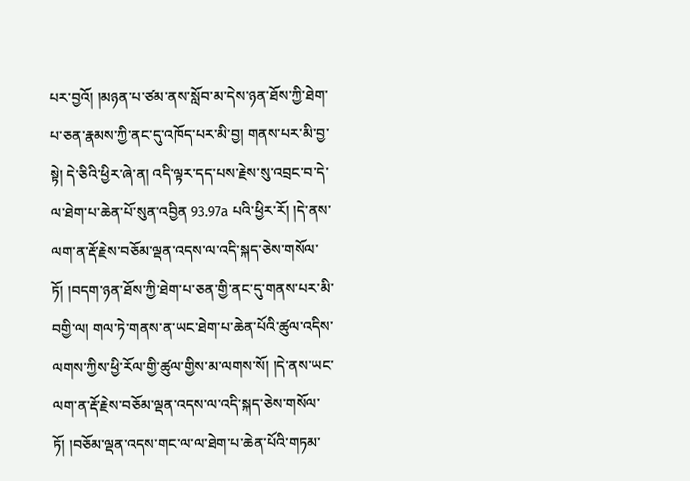པར་བྱའོ། །མཉན་པ་ཙམ་ནས་སློབ་མ་དེས་ཉན་ཐོས་ཀྱི་ཐེག་པ་ཅན་རྣམས་ཀྱི་ནང་དུ་འཁོད་པར་མི་བྱ། གནས་པར་མི་བྱ་སྟེ། དེ་ཅིའི་ཕྱིར་ཞེ་ན། འདི་ལྟར་དད་པས་རྗེས་སུ་འབྲང་བ་དེ་ལ་ཐེག་པ་ཆེན་པོ་སུན་འབྱིན 93.97a པའི་ཕྱིར་རོ། །དེ་ནས་ལག་ན་རྡོ་རྗེས་བཅོམ་ལྡན་འདས་ལ་འདི་སྐད་ཅེས་གསོལ་ཏོ། །བདག་ཉན་ཐོས་ཀྱི་ཐེག་པ་ཅན་གྱི་ནང་དུ་གནས་པར་མི་བགྱི་ལ། གལ་ཏེ་གནས་ན་ཡང་ཐེག་པ་ཆེན་པོའི་ཚུལ་འདིས་ལགས་ཀྱིས་ཕྱི་རོལ་གྱི་ཚུལ་གྱིས་མ་ལགས་སོ། །དེ་ནས་ཡང་ལག་ན་རྡོ་རྗེས་བཅོམ་ལྡན་འདས་ལ་འདི་སྐད་ཅེས་གསོལ་ཏོ། །བཅོམ་ལྡན་འདས་གང་ལ་ལ་ཐེག་པ་ཆེན་པོའི་གཏམ་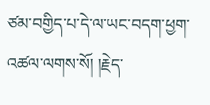ཙམ་བགྱིད་པ་དེ་ལ་ཡང་བདག་ཕྱག་འཚལ་ལགས་སོ། །རྗེད་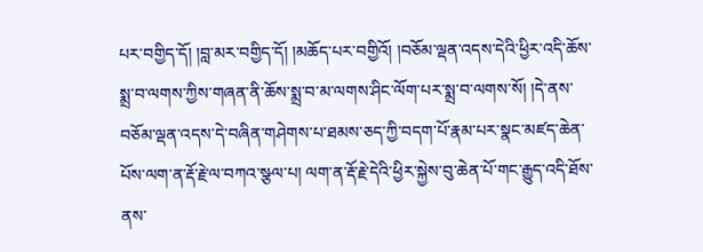པར་བགྱིད་དོ། །བླ་མར་བགྱིད་དོ། །མཆོད་པར་བགྱིའོ། །བཅོམ་ལྡན་འདས་དེའི་ཕྱིར་འདི་ཆོས་སྨྲ་བ་ལགས་ཀྱིས་གཞན་ནི་ཆོས་སྨྲ་བ་མ་ལགས་ཤིང་ལོག་པར་སྨྲ་བ་ལགས་སོ། །དེ་ནས་བཅོམ་ལྡན་འདས་དེ་བཞིན་གཤེགས་པ་ཐམས་ཅད་ཀྱི་བདག་པོ་རྣམ་པར་སྣང་མཛད་ཆེན་པོས་ལག་ན་རྡོ་རྗེ་ལ་བཀའ་སྩལ་པ། ལག་ན་རྡོ་རྗེ་དེའི་ཕྱིར་སྐྱེས་བུ་ཆེན་པོ་གང་རྒྱུད་འདི་ཐོས་ནས་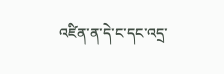འཛིན་ན་དེ་ང་དང་འདྲ་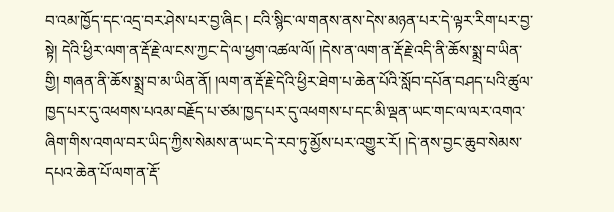བ་འམ་ཁྱོད་དང་འདྲ་བར་ཤེས་པར་བྱ་ཞིང ། ངའི་སྙིང་ལ་གནས་ནས་དེས་མཉན་པར་དེ་ལྟར་རིག་པར་བྱ་སྟེ། དེའི་ཕྱིར་ལག་ན་རྡོ་རྗེ་ལ་ངས་ཀྱང་དེ་ལ་ཕྱག་འཚལ་ལོ། །དེས་ན་ལག་ན་རྡོ་རྗེ་འདི་ནི་ཆོས་སྨྲ་བ་ཡིན་གྱི། གཞན་ནི་ཆོས་སྨྲ་བ་མ་ཡིན་ནོ། །ལག་ན་རྡོ་རྗེ་དེའི་ཕྱིར་ཐེག་པ་ཆེན་པོའི་སློབ་དཔོན་བཤད་པའི་ཚུལ་ཁྱད་པར་དུ་འཕགས་པའམ་བརྗོད་པ་ཙམ་ཁྱད་པར་དུ་འཕགས་པ་དང་མི་ལྡན་ཡང་གང་ལ་ལར་འགའ་ཞིག་གིས་འགལ་བར་ཡིད་ཀྱིས་སེམས་ན་ཡང་དེ་རབ་ཏུ་མྱོས་པར་འགྱུར་རོ། །དེ་ནས་བྱང་ཆུབ་སེམས་དཔའ་ཆེན་པོ་ལག་ན་རྡོ་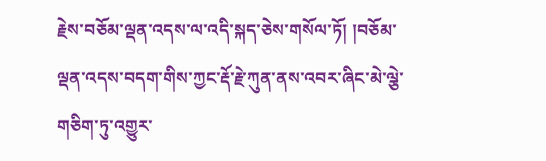རྗེས་བཅོམ་ལྡན་འདས་ལ་འདི་སྐད་ཅེས་གསོལ་ཏོ། །བཅོམ་ལྡན་འདས་བདག་གིས་ཀྱང་རྡོ་རྗེ་ཀུན་ནས་འབར་ཞིང་མེ་ལྕེ་གཅིག་ཏུ་འགྱུར་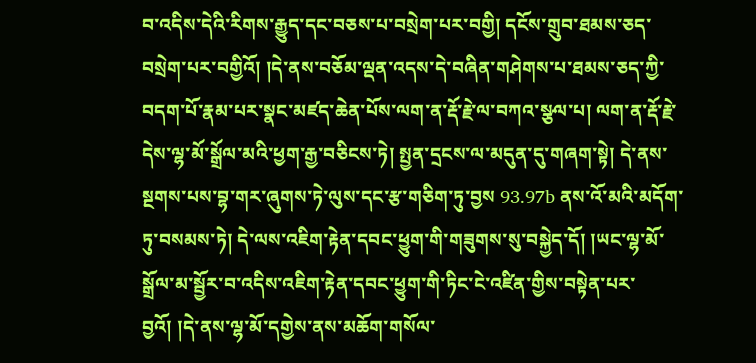བ་འདིས་དེའི་རིགས་རྒྱུད་དང་བཅས་པ་བསྲེག་པར་བགྱི། དངོས་གྲུབ་ཐམས་ཅད་བསྲེག་པར་བགྱིའོ། །དེ་ནས་བཅོམ་ལྡན་འདས་དེ་བཞིན་གཤེགས་པ་ཐམས་ཅད་ཀྱི་བདག་པོ་རྣམ་པར་སྣང་མཛད་ཆེན་པོས་ལག་ན་རྡོ་རྗེ་ལ་བཀའ་སྩལ་པ། ལག་ན་རྡོ་རྗེ་དེས་ལྷ་མོ་སྒྲོལ་མའི་ཕྱག་རྒྱ་བཅིངས་ཏེ། སྤྱན་དྲངས་ལ་མདུན་དུ་གཞག་སྟེ། དེ་ནས་སྔགས་པས་བྷ་གར་ཞུགས་ཏེ་ལུས་དང་རྩ་གཅིག་ཏུ་བྱས 93.97b ནས་འོ་མའི་མདོག་ཏུ་བསམས་ཏེ། དེ་ལས་འཇིག་རྟེན་དབང་ཕྱུག་གི་གཟུགས་སུ་བསྐྱེད་དོ། །ཡང་ལྷ་མོ་སྒྲོལ་མ་སྦྱོར་བ་འདིས་འཇིག་རྟེན་དབང་ཕྱུག་གི་ཏིང་ངེ་འཛིན་གྱིས་བསྟེན་པར་བྱའོ། །དེ་ནས་ལྷ་མོ་དགྱེས་ནས་མཆོག་གསོལ་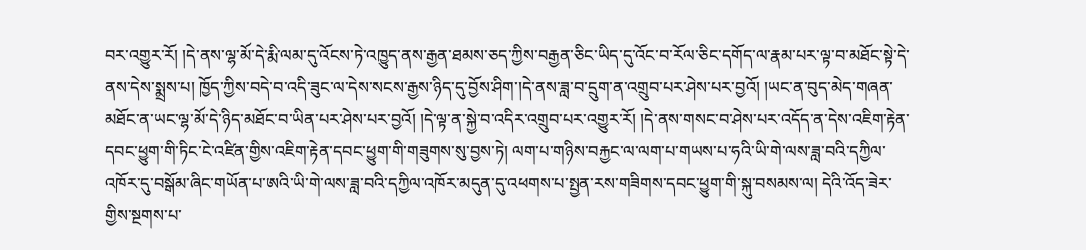བར་འགྱུར་རོ། །དེ་ནས་ལྷ་མོ་དེ་རྨི་ལམ་དུ་འོངས་ཏེ་འཁྱུད་ནས་རྒྱན་ཐམས་ཅད་ཀྱིས་བརྒྱན་ཅིང་ཡིད་དུ་འོང་བ་རོལ་ཅིང་དགོད་ལ་རྣམ་པར་ལྟ་བ་མཐོང་སྟེ་དེ་ནས་དེས་སྨྲས་པ། ཁྱོད་ཀྱིས་བདེ་བ་འདི་ཟུང་ལ་དེས་སངས་རྒྱས་ཉིད་དུ་བྱོས་ཤིག་།དེ་ནས་ཟླ་བ་དྲུག་ན་འགྲུབ་པར་ཤེས་པར་བྱའོ། །ཡང་ན་བུད་མེད་གཞན་མཐོང་ན་ཡང་ལྷ་མོ་དེ་ཉིད་མཐོང་བ་ཡིན་པར་ཤེས་པར་བྱའོ། །དེ་ལྟ་ན་སྐྱེ་བ་འདིར་འགྲུབ་པར་འགྱུར་རོ། །དེ་ནས་གསང་བ་ཤེས་པར་འདོད་ན་དེས་འཇིག་རྟེན་དབང་ཕྱུག་གི་ཏིང་ངེ་འཛིན་གྱིས་འཇིག་རྟེན་དབང་ཕྱུག་གི་གཟུགས་སུ་བྱས་ཏེ། ལག་པ་གཉིས་བརྐྱང་ལ་ལག་པ་གཡས་པ་ཧའི་ཡི་གེ་ལས་ཟླ་བའི་དཀྱིལ་འཁོར་དུ་བསྒོམ་ཞིང་གཡོན་པ་ཨའི་ཡི་གེ་ལས་ཟླ་བའི་དཀྱིལ་འཁོར་མདུན་དུ་འཕགས་པ་སྤྱན་རས་གཟིགས་དབང་ཕྱུག་གི་སྐུ་བསམས་ལ། དེའི་འོད་ཟེར་གྱིས་སྔགས་པ་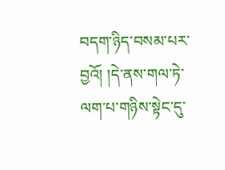བདག་ཉིད་བསམ་པར་བྱའོ། །དེ་ནས་གལ་ཏེ་ལག་པ་གཉིས་སྟེང་དུ་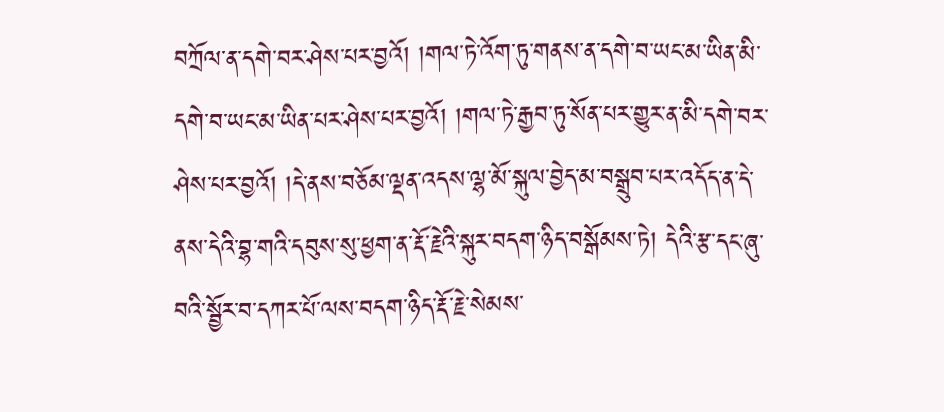བཀྲོལ་ན་དགེ་བར་ཤེས་པར་བྱའོ། །གལ་ཏེ་འོག་ཏུ་གནས་ན་དགེ་བ་ཡང་མ་ཡིན་མི་དགེ་བ་ཡང་མ་ཡིན་པར་ཤེས་པར་བྱའོ། །གལ་ཏེ་རྒྱབ་ཏུ་སོན་པར་གྱུར་ན་མི་དགེ་བར་ཤེས་པར་བྱའོ། །དེ་ནས་བཅོམ་ལྡན་འདས་ལྷ་མོ་སྐུལ་བྱེད་མ་བསྒྲུབ་པར་འདོད་ན་དེ་ནས་དེའི་བྷ་གའི་དབུས་སུ་ཕྱག་ན་རྡོ་རྗེའི་སྐུར་བདག་ཉིད་བསྒོམས་ཏེ། དེའི་རྩ་དང་ཞུ་བའི་སྦྱོར་བ་དཀར་པོ་ལས་བདག་ཉིད་རྡོ་རྗེ་སེམས་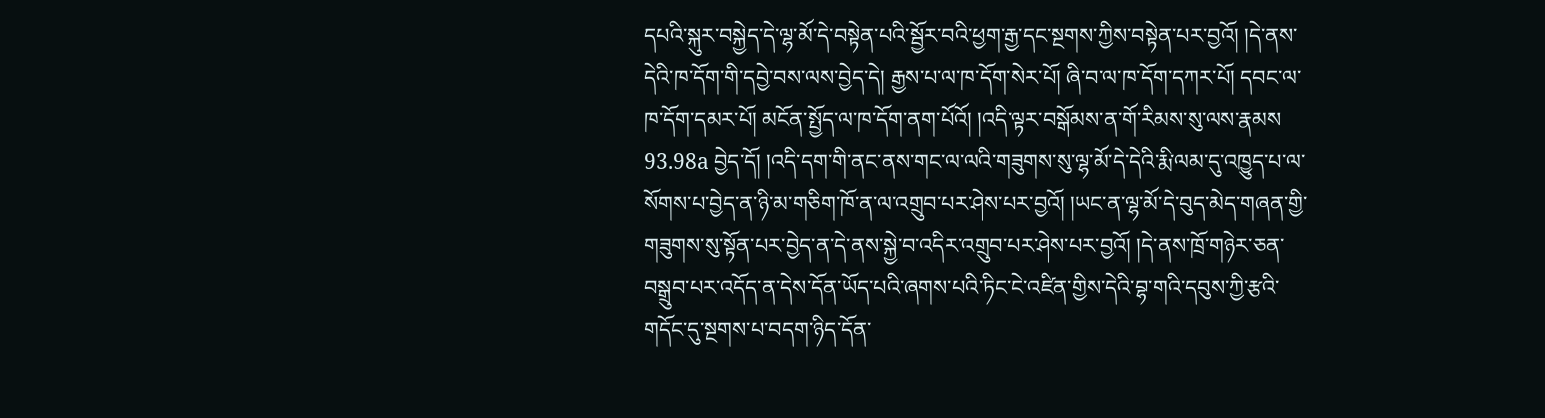དཔའི་སྐུར་བསྐྱེད་དེ་ལྷ་མོ་དེ་བསྟེན་པའི་སྦྱོར་བའི་ཕྱག་རྒྱ་དང་སྔགས་ཀྱིས་བསྟེན་པར་བྱའོ། །དེ་ནས་དེའི་ཁ་དོག་གི་དབྱེ་བས་ལས་བྱེད་དེ། རྒྱས་པ་ལ་ཁ་དོག་སེར་པོ། ཞི་བ་ལ་ཁ་དོག་དཀར་པོ། དབང་ལ་ཁ་དོག་དམར་པོ། མངོན་སྤྱོད་ལ་ཁ་དོག་ནག་པོའོ། །འདི་ལྟར་བསྒོམས་ན་གོ་རིམས་སུ་ལས་རྣམས 93.98a བྱེད་དོ། །འདི་དག་གི་ནང་ནས་གང་ལ་ལའི་གཟུགས་སུ་ལྷ་མོ་དེ་དེའི་རྨི་ལམ་དུ་འཁྱུད་པ་ལ་སོགས་པ་བྱེད་ན་ཉི་མ་གཅིག་ཁོ་ན་ལ་འགྲུབ་པར་ཤེས་པར་བྱའོ། །ཡང་ན་ལྷ་མོ་དེ་བུད་མེད་གཞན་གྱི་གཟུགས་སུ་སྟོན་པར་བྱེད་ན་དེ་ནས་སྐྱེ་བ་འདིར་འགྲུབ་པར་ཤེས་པར་བྱའོ། །དེ་ནས་ཁྲོ་གཉེར་ཅན་བསྒྲུབ་པར་འདོད་ན་དེས་དོན་ཡོད་པའི་ཞགས་པའི་ཏིང་ངེ་འཛིན་གྱིས་དེའི་བྷ་གའི་དབུས་ཀྱི་རྩའི་གདོང་དུ་སྔགས་པ་བདག་ཉིད་དོན་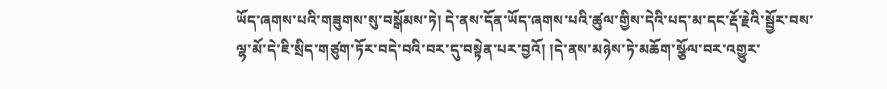ཡོད་ཞགས་པའི་གཟུགས་སུ་བསྒོམས་ཏེ། དེ་ནས་དོན་ཡོད་ཞགས་པའི་ཚུལ་གྱིས་དེའི་པད་མ་དང་རྡོ་རྗེའི་སྦྱོར་བས་ལྷ་མོ་དེ་ཇི་སྲིད་གཙུག་ཏོར་བདེ་བའི་བར་དུ་བསྟེན་པར་བྱའོ། །དེ་ནས་མཉེས་ཏེ་མཆོག་སྩོལ་བར་འགྱུར་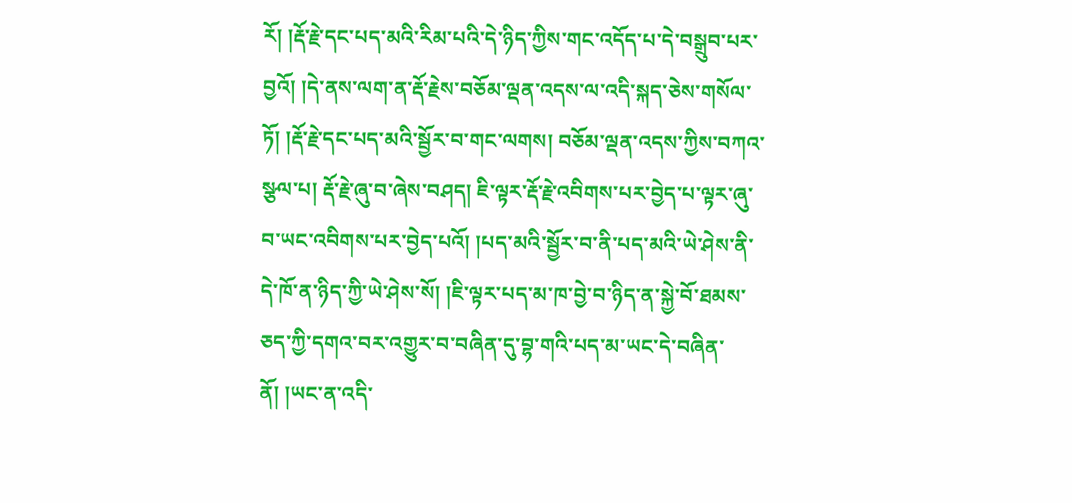རོ། །རྡོ་རྗེ་དང་པད་མའི་རིམ་པའི་དེ་ཉིད་ཀྱིས་གང་འདོད་པ་དེ་བསྒྲུབ་པར་བྱའོ། །དེ་ནས་ལག་ན་རྡོ་རྗེས་བཅོམ་ལྡན་འདས་ལ་འདི་སྐད་ཅེས་གསོལ་ཏོ། །རྡོ་རྗེ་དང་པད་མའི་སྦྱོར་བ་གང་ལགས། བཅོམ་ལྡན་འདས་ཀྱིས་བཀའ་སྩལ་པ། རྡོ་རྗེ་ཞུ་བ་ཞེས་བཤད། ཇི་ལྟར་རྡོ་རྗེ་འབིགས་པར་བྱེད་པ་ལྟར་ཞུ་བ་ཡང་འབིགས་པར་བྱེད་པའོ། །པད་མའི་སྦྱོར་བ་ནི་པད་མའི་ཡེ་ཤེས་ནི་དེ་ཁོ་ན་ཉིད་ཀྱི་ཡེ་ཤེས་སོ། །ཇི་ལྟར་པད་མ་ཁ་བྱེ་བ་ཉིད་ན་སྐྱེ་བོ་ཐམས་ཅད་ཀྱི་དགའ་བར་འགྱུར་བ་བཞིན་དུ་བྷ་གའི་པད་མ་ཡང་དེ་བཞིན་ནོ། །ཡང་ན་འདི་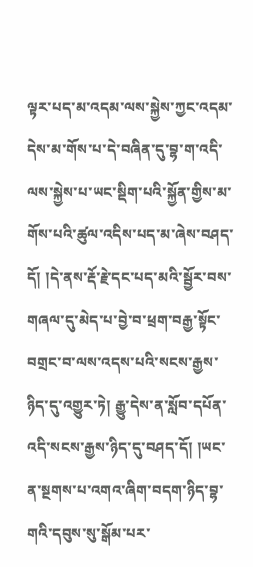ལྟར་པད་མ་འདམ་ལས་སྐྱེས་ཀྱང་འདམ་དེས་མ་གོས་པ་དེ་བཞིན་དུ་བྷ་ག་འདི་ལས་སྐྱེས་པ་ཡང་སྡིག་པའི་སྐྱོན་གྱིས་མ་གོས་པའི་ཚུལ་འདིས་པད་མ་ཞེས་བཤད་དོ། །དེ་ནས་རྡོ་རྗེ་དང་པད་མའི་སྦྱོར་བས་གཞལ་དུ་མེད་པ་བྱེ་བ་ཕྲག་བརྒྱ་སྟོང་བགྲང་བ་ལས་འདས་པའི་སངས་རྒྱས་ཉིད་དུ་འགྱུར་ཏེ། རྒྱུ་དེས་ན་སློབ་དཔོན་འདི་སངས་རྒྱས་ཉིད་དུ་བཤད་དོ། །ཡང་ན་སྔགས་པ་འགའ་ཞིག་བདག་ཉིད་བྷ་གའི་དབུས་སུ་སྒོམ་པར་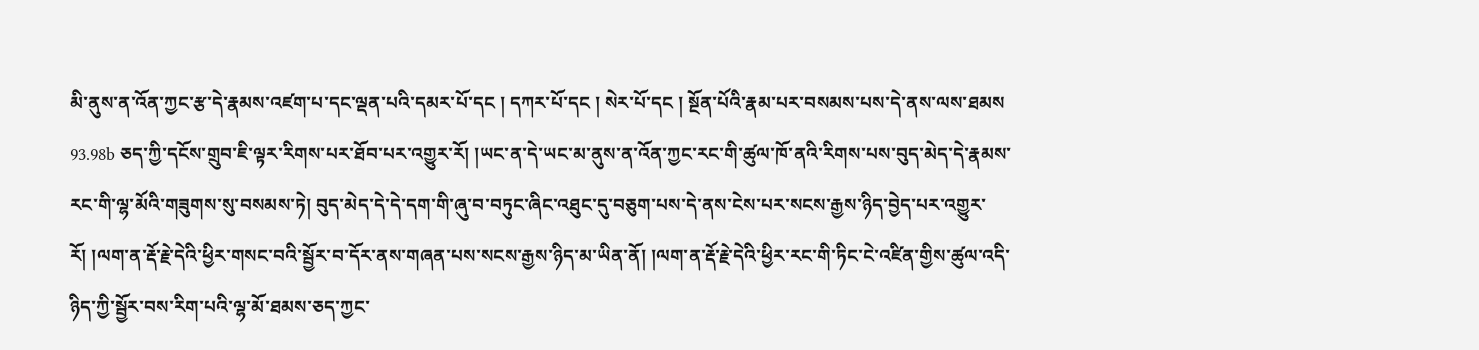མི་ནུས་ན་འོན་ཀྱང་རྩ་དེ་རྣམས་འཛག་པ་དང་ལྡན་པའི་དམར་པོ་དང ། དཀར་པོ་དང ། སེར་པོ་དང ། སྔོན་པོའི་རྣམ་པར་བསམས་པས་དེ་ནས་ལས་ཐམས 93.98b ཅད་ཀྱི་དངོས་གྲུབ་ཇི་ལྟར་རིགས་པར་ཐོབ་པར་འགྱུར་རོ། །ཡང་ན་དེ་ཡང་མ་ནུས་ན་འོན་ཀྱང་རང་གི་ཚུལ་ཁོ་ནའི་རིགས་པས་བུད་མེད་དེ་རྣམས་རང་གི་ལྷ་མོའི་གཟུགས་སུ་བསམས་ཏེ། བུད་མེད་དེ་དེ་དག་གི་ཞུ་བ་བཏུང་ཞིང་འཐུང་དུ་བཅུག་པས་དེ་ནས་ངེས་པར་སངས་རྒྱས་ཉིད་བྱེད་པར་འགྱུར་རོ། །ལག་ན་རྡོ་རྗེ་དེའི་ཕྱིར་གསང་བའི་སྦྱོར་བ་དོར་ནས་གཞན་པས་སངས་རྒྱས་ཉིད་མ་ཡིན་ནོ། །ལག་ན་རྡོ་རྗེ་དེའི་ཕྱིར་རང་གི་ཏིང་ངེ་འཛིན་གྱིས་ཚུལ་འདི་ཉིད་ཀྱི་སྦྱོར་བས་རིག་པའི་ལྷ་མོ་ཐམས་ཅད་ཀྱང་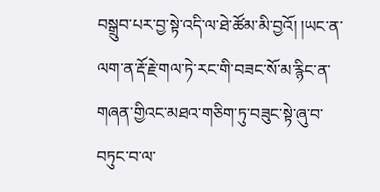བསྒྲུབ་པར་བྱ་སྟེ་འདི་ལ་ཐེ་ཚོམ་མི་བྱའོ། །ཡང་ན་ལག་ན་རྡོ་རྗེ་གལ་ཏེ་རང་གི་བཟང་སོ་མ་རྙིང་ན་གཞན་གྱིའང་མཐའ་གཅིག་ཏུ་བཟུང་སྟེ་ཞུ་བ་བཏུང་བ་ལ་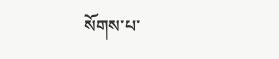སོགས་པ་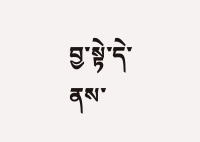བྱ་སྟེ་དེ་ནས་